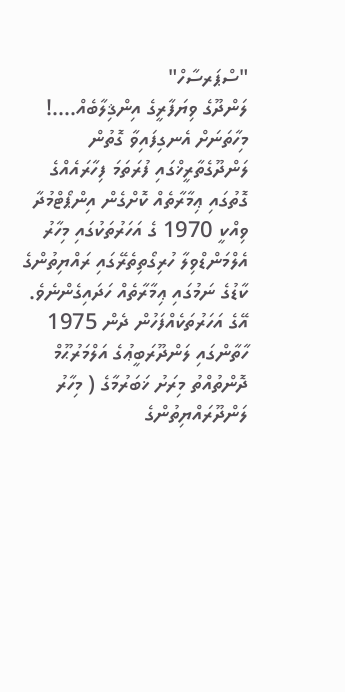"ސްޕަރސާހް"
ލަންދޫގެ ވިޔަފާރީގެ އިންޤިލާބެއް....!
މިހާތަނަށް އެނގިފައިވާ ގޮތުން ލަންދޫގެތާރީޚްގައި ފުރަތަމަ ފިހާރައެއްގެ ގޮތުގައި ޢިމާރާތެއް ކޮށްގެން އިންޕޯޓްމުދާ ވިއްކީ 1970 ގެ އަހަރުތަކުގައި މިހާރު އެލްމަންޑްވިލާ ހުރިގޯތިތެރޭގައި ރައްޔިތުންގެ ކާޑުގެ ނަމުގައި ޢިމާރާތެއް ހަދައިގެންނެވެ. އޭގެ އަހަރުތަކެއްފަހުން ދެން 1975 ހާތާންގައި ލަންދޫރަބީޢުގެ އަލްމަރުޙޫމް ދޮންތުއްތު މިރަށު ޚަބަރުމާގެ ( މިހާރު ލަންދޫރައްޔިތުންގެ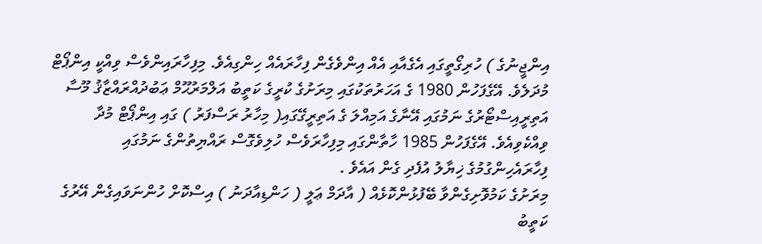އިންޖީނުގެ ) ހުރިގޯތީގައި އެގެއާއި އެއް އިންވެގެން ފިހާރައެއް ހިންގިއެވެ. މިފިހާރައިންވެސް ވިއްކީ އިންޕޯޓް މުދަލެވެ. އޭގެފަހުން 1980 ގެ އަހަރުތަކުގައި މިރަށުގެ ކުރީގެ ކަތީބު އަލްމަރުޙޫމް ޢަބުދުއްރައްޒާޤު މޫސާ އަތިރީއިސްޓޯރުގެ ނަމުގައި އޭނާގެ އަމިއްލަ ގެ އަތިރީގޭގައި( މިހާރު ރަސްފަރު ) ގައި އިންޕޯޓް މުދާ ވިއްކެވިއެވެ. އޭގެފަހުން 1985 ހާތާންގައި މިފިހާރަވެސް ހުލިވެގޮސް ރައްޔިތުންގެ ނަމުގައި ފިހާރައެހިންގުމުގެ ޚިޔާލު އުފެދި ގެން އައެވެ .
މިރަށުގެ ކަމުވޮށިގެންވާ ބޭފުޅުންކޮޅެއް ( އާދަމް ޢަލީ ( ހަންޑިއާދަނު ) އިސްކޮށް ހުންނަވައިގެން އޭރުގެ ކަތީބު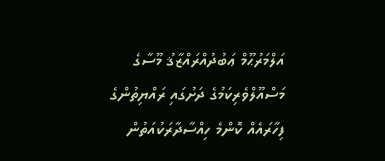އަލްމަރުޙޫމް ޢަބުދުއްރައްޒާޤު މޫސާގެ މަސްއޫލްވެރިކަމުގެ ދަށުގައި ރައްޔިތުންގެ ފިހާރައެއް ކޮންމެ ހިއްސާދާރަކުއަތުން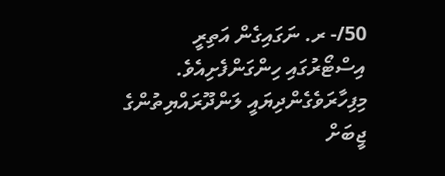50/- ރ. ނަގައިގެން އަތިރީ އިސްޓޯރުގައި ހިންގަންފެށިއެވެ. މިފިހާރަވެގެންދިޔައީ ލަންދޫރައްޔިތުންގެ ޖީބަށް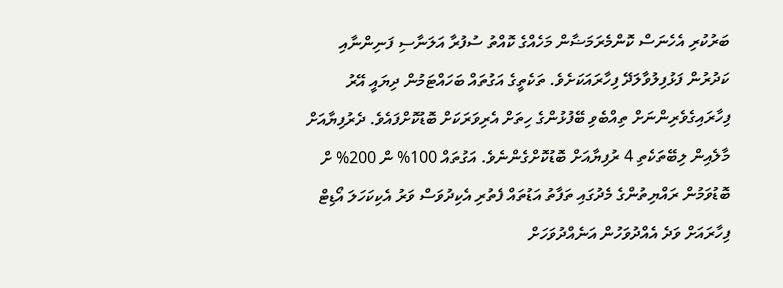ބަރުކުރި އެހެނަސް ކޮންމެރަމަޟާން މަހެއްގެ ކޮއްތު ސުފުރާ އަލަނާސި ފަނިންނާއި ކަދުރުން ފަޅުފިލުވާލަދޭ ފިހާރައަކަށެވެ. ތަކެތީގެ އަގުތައް ބަހައްޓަމުން ދިޔައީ އޭރު ފިހާރައިގެވެރިންނަށް ތިއްބެވި ބޭފުޅުންގެ ހިތަށް އެރިވަރަކަށް ބޮޑުކޮށްފައެވެ. ދެރުފިޔާއަށް މާލެއިން ލިބޭތަކެތި 4 ރުފިޔާއަށް ބޮޑުކޮށްގެންނެވެ. އަގުތައް 100% ން 200% ށް ބޮޑުވަމުން ރައްޔިތުންގެ މެދުގައި ތަފާތު އަޑުތައް ފެތުރި އެކިދުވަސް ވަރު އެކިކަހަލަ އޯޑިޓް ފިހާރައަށް ވަދެ އެއްދުވަހުން އަނެއްދުވަހަށް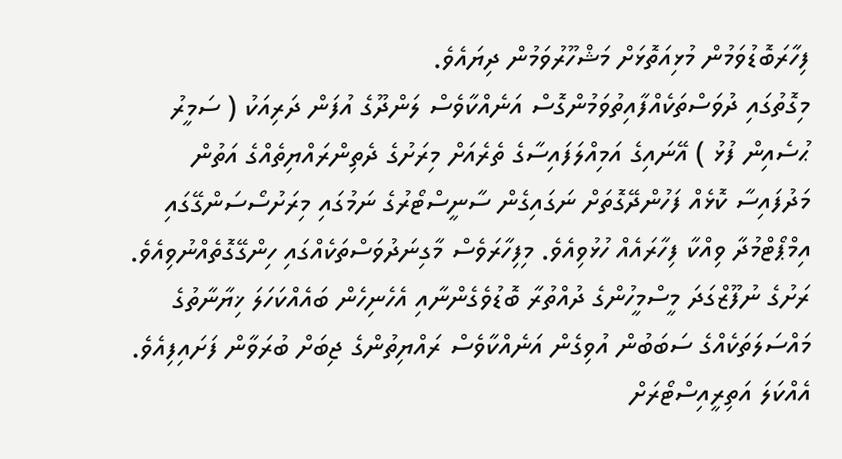ފިހާރަބޮޑުވަމުން މުޅިއަތޮޅަށް މަޝްހޫރުވަމުން ދިޔައެވެ.
މިގޮތުގައި ދުވަސްތަކެއްފާއިތުވަމުންގޮސް އަނެއްކާވެސް ލަންދޫގެ އުފަން ދަރިއަކު ( ސަމީރު ޙުސެއިން ފުޅު ) އޭނައިގެ އަމިއްލަފައިސާގެ ތެރެއަށް މިރަށުގެ ދެތިންރައްޔިތެއްގެ އަތުން މަދުފައިސާ ކޮޅެއް ފަހުންދޭގޮތަށް ނަގައިގެން ސާނީސްޓޯރުގެ ނަމުގައި މިރަށުސޯސަންގޭގައި އިމްޕޯޓްމުދާ ވިއްކާ ފިހާރައެއް ހުޅުވިއެވެ. މިފިހާރަވެސް މާގިނަދުވަސްތަކެއްގައި ހިންގޭގޮތެއްނުވިއެވެ. ރަށުގެ ނުފޫޒްގަދަ މީސްމީހުންގެ ދުއްތުރާ ބޮޑުވެގެންނާއި އެހެނިހެން ބައެއްކަހަލަ ޚިޔާނާތުގެ މައްސަލަތަކެއްގެ ސަބަބުން އުވިގެން އަނެއްކާވެސް ރައްޔިތުންގެ ޖިބަށް ބުރަވާން ފަށައިފިއެވެ. އެއްކަލަ އަތިރީއިސްޓޯރަށް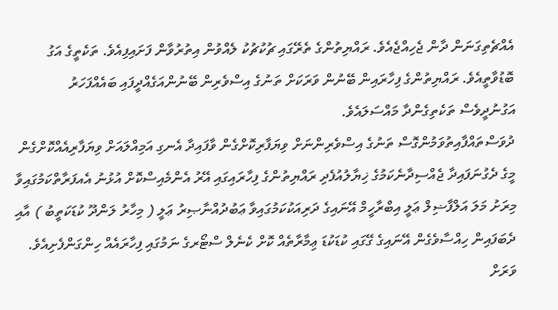އެއްޗެތިގަނަން ދާން ޖެހިއްޖެއެވެ. ރައްޔިތުންގެ ތެރޭގައި ޗުކުޗުކު ލެއްވުން އިތުރުވާން ފަށައިފިއެވެ. ތަކެތީގެ އަގު ބޮޑުވާތީއެވެ. ރައްޔިތުންގެ ފިހާރައިން ބޭނުން ވަރަކަށް ތަނުގެ އިސްވެރިން ބޭނުންއަގެއްދީފައި ބައެއްފަހަރު އަގުނުދީވެސް ތަކެތިގެންދާ މައްސަލައެވެ.
ދުވަސްތައްފާއިތުވަމުންގޮސް ތަނުގެ އިސްވެރިންނަށް ވިޔަފާރިކޮށްގެން ވާފައިދާ އެނގި އަމިއްލައަށް ވިޔަފާރިއެއްކޮށްގެން މީގެ ދެގުނަފައިދާ ޖެއްސިދާނެކަމުގެ ޚިޔާލުއުފެދި ރައްޔިތުންގެ ފިހާރައިގައި އޭރު އެންމެއިސްކޮށް އުޅުނު އެއފަރާތްކަމުގައިވާ މިރަށު މަލަ އަލްފާޟިލް ޢަލީ އިބްރާހީމް އޭނައިގެ ދަރިއަކުކަމުގައިވާ ޢަބުދުއްނާޞިރު ޢަލީ ( މިހާރު ލަންދޫ ކުޑަކަތީބު ) އާއި ދެބަފައިން ހިއްސާވެގެން އޭނައިގެ ގޭގައި ކުޑަކުޑަ ޢިމާރާތެއް ކޮށް ކެނެލް ސްޓޯރގެ ނަމުގައި ފިހާރައެއް ހިންގަންފެށިއެވެ. ވަރަށް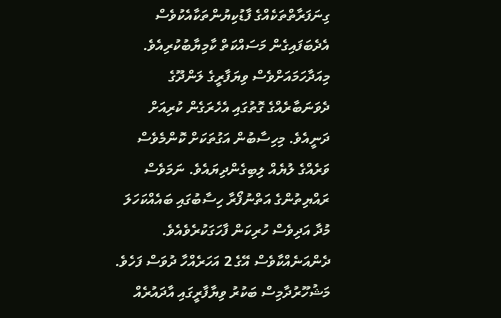ގިނަފަރާތްތަކެއްގެ ފާޑުކިޔުންތަކާއެކުވެސް އެދެބަފައިގެން މަސައްކަތް ކާމިޔާބުކުރިއެވެ. މިއަދާހަމައަށްވެސް ވިޔަފާރީގެ ލަންދޫގެ ދެވަނަބާރެއްގެ ގޮތުގައި އެހެރަގެން ކުރިއަށް ދަނީއެވެ. މިހިސާބުން އަގުތަކަށް ކޮންމެވެސް ވަރެއްގެ ލުޔެއް ލިބިގެންދިޔައެވެ. ނަމަވެސް ރައްޔިތުންގެ އަތްނުފޯރާ ހިސާބުގައި ބައެއްކަހަލަ މުދާ އަދިވެސް ހުރިކަން ފާހަގަކުރެވެއެވެ.
ދެންއަނެއްކާވެސް އޭގެ 2 އަހަރެއްހާ ދުވަސް ފަހެވެ. މަޝުހޫރުދާމިސް ބަކުރު ވިޔާފާރީގައި އާދައުރެއް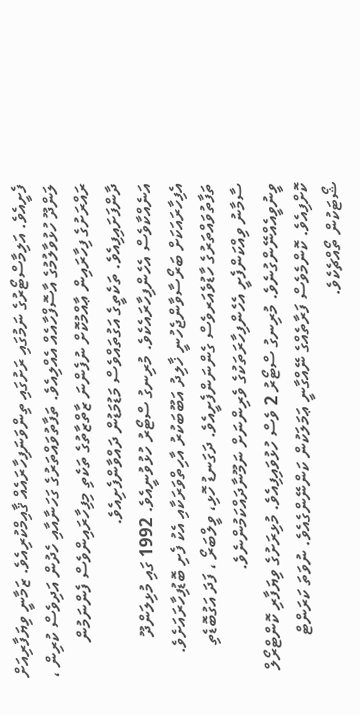ފެށީއެވެ. އަލިމާސްޓޯރުގެ ނަމުގައި ރަށުގައި ތިންވަނަފިހާރައެއް ޤާއިމްކުރިއެވެ. ޒަމާނީ ވިޔަފާރިއަށް ލަންދޫ ހުޅުވާލުމުގެ އާސޮފްހާއެއް އެއްލިއެވެ. ތަފާތުވައްތަރުގެ ގަހަނާއާއި ހެދުން އަދިވެސް ކުރިން ، ރައްރަށުގެ ފިހާރައިން ޢާއްމުކޮށް ނުފެންނަ ޒާތްޒާތުގެ ތަކެތި މިފިހާރައިންވެސް ފެންނަމުން ދާންފަށައިފިއެވެ. ތަކެތީގެ އަގުތައްވެސް މަޑުމަޑުން ދައްވާންފެށިއެވެ.
އަނެއްކާވެސް އެހެންފިހާރައެކެވެ. މުރިނގު ސްޓޯރު ހުޅުވުނީއެވެ. 1992 ގައި މުޅިލަންދޫ އެފިހާރައަކަށް ބަރޯސާވާންޖެހުނީ ޚާލިދު އަބޫބަކުރު އާހިތްވަރަކާއި އެކު ފެށި ބޮޑުފިހާރައަށެވެ. ތަފާތުވައްތަރުގެ ހާޑުވެއަރވެސް ގެންނަންފެށީއެވެ. ދަގަނޑު ހޮޅި، ވީލްބަރޯ ، ފަދަ އަގުބޮޑެތި ސާމާނު ވިއްކަންފެށީ އެހެންފިހާރަތަކުގެ ވެރިންނަށް ނަމޫނާދައްކަމުންނެވެ. ވީނުވީއެއްނޭންގުނެވެ. މުރިނގު ސްޓޯރު 2 ވެސް ހުޅުވައިފިއެވެ. މުޅިރަށުގެ ވިޔަފާރި ކޮންޓްރޯލް ކޮށްފިއެވެ. ކޮންމެވެސް ފަރާތެއްގެ ނޭއްގާނީ ޢަމަލަކުން ކަންނޭންގެއެވެ. ނުވަތަ ކަރަންޓް ޝޯޓަކުން ތޯއްޗެކެވެ.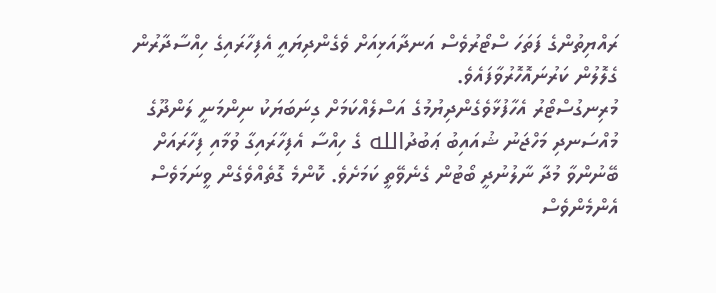ރައްޔިތުންގެ ފަތަހަ ސްޓޯރުވެސް އަނދާއަޅިއަށް ވެގެންދިޔައީ އެފިހާރައިގެ ހިއްސާދާރުން ގެލޮލުން ކަރުނައޮހޮރުވާފައެވެ.
މުރިނގުސްޓޯރު އެހާފުޅާވެގެންދިޔުމުގެ އަސްލެއްކަމަށް ގިނަބަޔަކު ނިންމަނީ ލަންދޫގެ މުއްސަނދި މަހްޖަނު ޝުއައިބު ޢަބުދުالله ގެ ހިއްސާ އެފިހާރައިގާ ވުމާއި ފިހާރައަށް ބޭނުންވާ މުދާ ނާލުނުދީ ބޯޓުން ގެނެވޭތީ ކަމަށެވެ. ކޮންމެ ގޮތެއްވެގެން ވީނަމަވެސް އެންމެންވެސް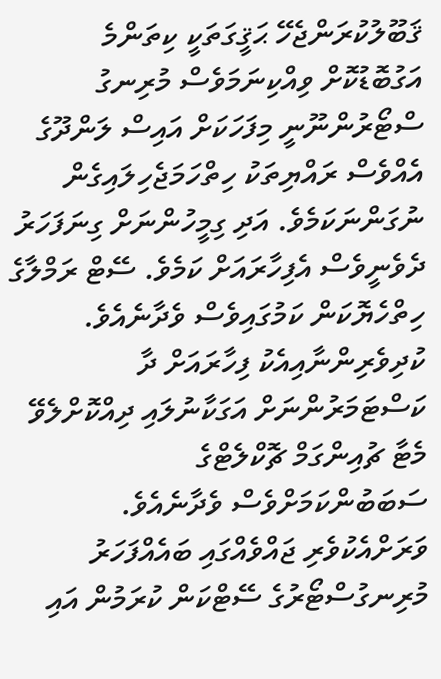ޤަބޫލުކުރަންޖެހޭ ޙަޤީގަތަކީ ކިތަންމެ އަގުބޮޑުކޮށް ވިއްކިނަމަވެސް މުރިނގު ސްޓޯރުންނޫނީ މިފަހަކަށް އައިސް ލަންދޫގެ އެއްވެސް ރައްޔިތަކު ހިތްހަމަޖެހިލައިގެން ނުގަންނަކަމެވެ. އަދި ގިމީހުންނަށް ގިނަފަހަރު ދެވެނީވެސް އެފިހާރައަށް ކަމެވެ. ސޭޓް ރަމްލާގެ ހިތްހެޔޮކަން ކަމުގައިވެސް ވެދާނެއެވެ. ކުދިވެރިންނާއިއެކު ފިހާރައަށް ދާ ކަސްޓަމަރުންނަށް އަގަކާނުލައި ދިއްކޮށްލެވޭ މެޓާ ޗުއިންގަމް ޗޮކްލެޓްގެ ސަބަބުންކަމަށްވެސް ވެދާނެއެވެ.
ވަރަށްއެކުވެރި ޖައްވެއްގައި ބައެއްފަހަރު މުރިނގުސްޓޯރުގެ ސޭޓްކަން ކުރަމުން އައި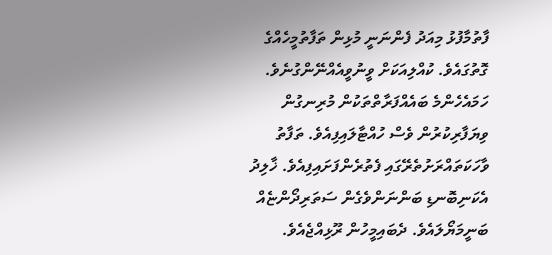ފާތުމާފުޅު މިއަދު ފެންނަނީ މުޅިން ތަފާތުމީހެއްގެ ގޮތުގައެވެ. ކުއްލިއަކަށް ވީނުވީއެއްނޭންގުނެވެ. ހަމައެހެންމެ ބައެއްފަރާތްތަކުން މުރިނގުން ވިޔަފާރިކުރުން ވެސް ހުއްޓާލައިފިއެވެ. ތަފާތު ވާހަކަތައްރަށުތެރޭގައި ފެތުރެންފަށައިފިއެވެ. ޚާލިދު އެކަނިބޮނޑި ބަންނަންވެގެން ސަތަރިދޯންޏެއް ބަނީމަޔޯލައެވެ. ދެބައިމީހުން ރޫޅިއްޖެއެވެ.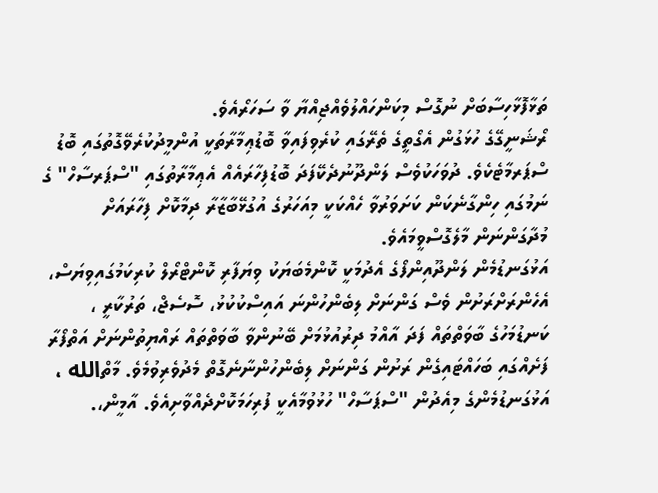ތަޅާފޮޅާހިސާބަށް ނުގޮސް މިކަންހައްލުވެއްޖިއްޔާ ވާ ސަހަރޯއެވެ.
ރޯޝަނީގޭގެ ހުޅަގުން އެގޯތީގެ ތެރޭގައި ކުރެވިފައިވާ ބޮޑުޢިމާރާތަކީ އުންމީދުކުރެވޭގޮތުގައި ބޮޑު ސްޕަރމާޓެކެވެ. ދުވަހަކުވެސް ލަންދޫނުދެކޭފަދަ ބޮޑުފިހާރައެއް އެޢިމާރާތުގައި "ސްޕަރސާހް" ގެ ނަމުގައި ހިންގާނެކަން ކަށަވަރުވާ ހެއްކަކީ މިއަހަރުގެ އުގުޅޭބާޒާރާ ދިމާކޮށް ފިހާރައަށް މުދާގަންނަން މާލެގޮސްވީމައެވެ.
އަޅުގަނޑުމެން ލަންދޫއިންފޯގެ އެދުމަކީ ކޮންމެބަޔަކު ވިޔަފާރި ކޮންޓްރޯލް ކުރިކަމުގައިވިޔަސް، އެހެންރަށްރަށުން ވެސް ގަންނަށް ލިބެންހުންނަ އައިސްކުކުޅު، ސޮސެޖް، ތަރުކާރީ ، ކަނޑުމަހުގެ ބާވަތްތައް ފަދަ އާއްމު ދިރުއުޅުމަށް ބޭނުންވާ ބާވަތްތައް ރައްޔިތުންނަށް އަތްފޯރާ ފަށެއްގައި ބަހައްޓައިގެން ރަށުން ގަންނަށް ލިބެންހުންނާނެގޮތް މެދުވެރިވުމެވެ. މާތްالله ، އަޅުގަނޑުމެންގެ މިއެދުން "ސްޕަސާހް" ހުޅުވުމާއެކީ ފުރިހަމަކޮށްދެއްވާށިއެވެ. އާމީން،.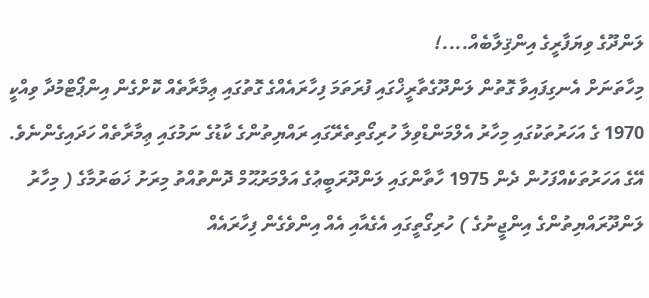ލަންދޫގެ ވިޔަފާރީގެ އިންޤިލާބެއް....!
މިހާތަނަށް އެނގިފައިވާ ގޮތުން ލަންދޫގެތާރީޚްގައި ފުރަތަމަ ފިހާރައެއްގެ ގޮތުގައި ޢިމާރާތެއް ކޮށްގެން އިންޕޯޓްމުދާ ވިއްކީ 1970 ގެ އަހަރުތަކުގައި މިހާރު އެލްމަންޑްވިލާ ހުރިގޯތިތެރޭގައި ރައްޔިތުންގެ ކާޑުގެ ނަމުގައި ޢިމާރާތެއް ހަދައިގެންނެވެ. އޭގެ އަހަރުތަކެއްފަހުން ދެން 1975 ހާތާންގައި ލަންދޫރަބީޢުގެ އަލްމަރުޙޫމް ދޮންތުއްތު މިރަށު ޚަބަރުމާގެ ( މިހާރު ލަންދޫރައްޔިތުންގެ އިންޖީނުގެ ) ހުރިގޯތީގައި އެގެއާއި އެއް އިންވެގެން ފިހާރައެއް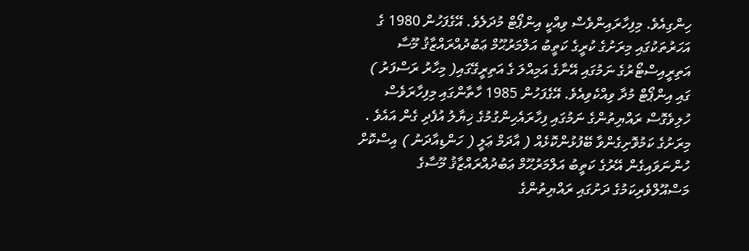ހިންގިއެވެ. މިފިހާރައިންވެސް ވިއްކީ އިންޕޯޓް މުދަލެވެ. އޭގެފަހުން 1980 ގެ އަހަރުތަކުގައި މިރަށުގެ ކުރީގެ ކަތީބު އަލްމަރުޙޫމް ޢަބުދުއްރައްޒާޤު މޫސާ އަތިރީއިސްޓޯރުގެ ނަމުގައި އޭނާގެ އަމިއްލަ ގެ އަތިރީގޭގައި( މިހާރު ރަސްފަރު ) ގައި އިންޕޯޓް މުދާ ވިއްކެވިއެވެ. އޭގެފަހުން 1985 ހާތާންގައި މިފިހާރަވެސް ހުލިވެގޮސް ރައްޔިތުންގެ ނަމުގައި ފިހާރައެހިންގުމުގެ ޚިޔާލު އުފެދި ގެން އައެވެ .
މިރަށުގެ ކަމުވޮށިގެންވާ ބޭފުޅުންކޮޅެއް ( އާދަމް ޢަލީ ( ހަންޑިއާދަނު ) އިސްކޮށް ހުންނަވައިގެން އޭރުގެ ކަތީބު އަލްމަރުޙޫމް ޢަބުދުއްރައްޒާޤު މޫސާގެ މަސްއޫލްވެރިކަމުގެ ދަށުގައި ރައްޔިތުންގެ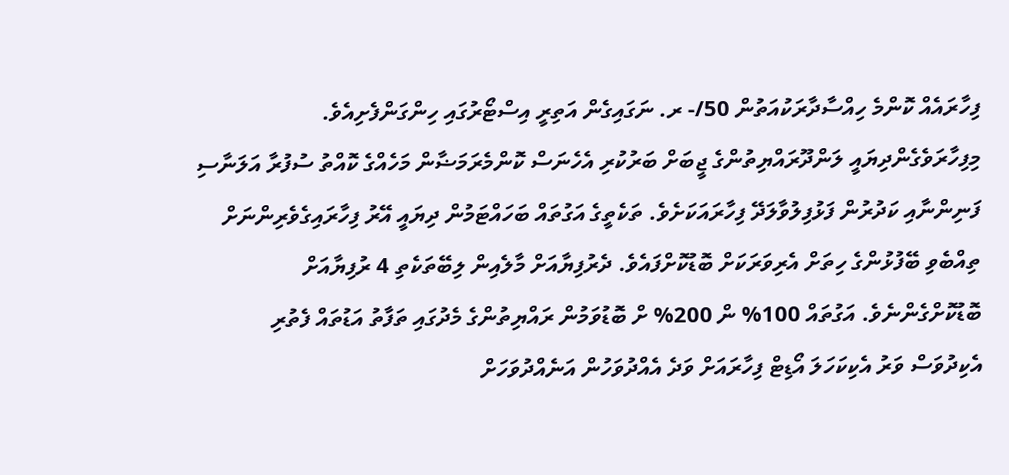ފިހާރައެއް ކޮންމެ ހިއްސާދާރަކުއަތުން 50/- ރ. ނަގައިގެން އަތިރީ އިސްޓޯރުގައި ހިންގަންފެށިއެވެ. މިފިހާރަވެގެންދިޔައީ ލަންދޫރައްޔިތުންގެ ޖީބަށް ބަރުކުރި އެހެނަސް ކޮންމެރަމަޟާން މަހެއްގެ ކޮއްތު ސުފުރާ އަލަނާސި ފަނިންނާއި ކަދުރުން ފަޅުފިލުވާލަދޭ ފިހާރައަކަށެވެ. ތަކެތީގެ އަގުތައް ބަހައްޓަމުން ދިޔައީ އޭރު ފިހާރައިގެވެރިންނަށް ތިއްބެވި ބޭފުޅުންގެ ހިތަށް އެރިވަރަކަށް ބޮޑުކޮށްފައެވެ. ދެރުފިޔާއަށް މާލެއިން ލިބޭތަކެތި 4 ރުފިޔާއަށް ބޮޑުކޮށްގެންނެވެ. އަގުތައް 100% ން 200% ށް ބޮޑުވަމުން ރައްޔިތުންގެ މެދުގައި ތަފާތު އަޑުތައް ފެތުރި އެކިދުވަސް ވަރު އެކިކަހަލަ އޯޑިޓް ފިހާރައަށް ވަދެ އެއްދުވަހުން އަނެއްދުވަހަށް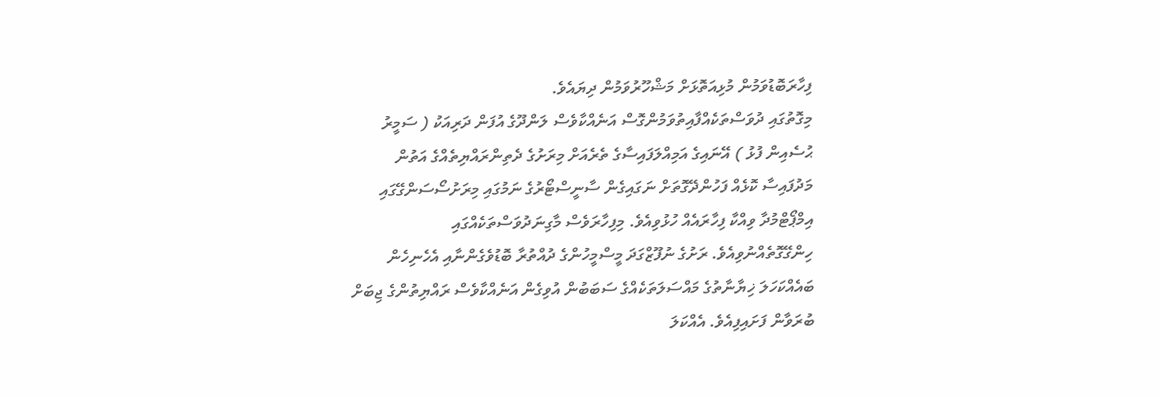ފިހާރަބޮޑުވަމުން މުޅިއަތޮޅަށް މަޝްހޫރުވަމުން ދިޔައެވެ.
މިގޮތުގައި ދުވަސްތަކެއްފާއިތުވަމުންގޮސް އަނެއްކާވެސް ލަންދޫގެ އުފަން ދަރިއަކު ( ސަމީރު ޙުސެއިން ފުޅު ) އޭނައިގެ އަމިއްލަފައިސާގެ ތެރެއަށް މިރަށުގެ ދެތިންރައްޔިތެއްގެ އަތުން މަދުފައިސާ ކޮޅެއް ފަހުންދޭގޮތަށް ނަގައިގެން ސާނީސްޓޯރުގެ ނަމުގައި މިރަށުސޯސަންގޭގައި އިމްޕޯޓްމުދާ ވިއްކާ ފިހާރައެއް ހުޅުވިއެވެ. މިފިހާރަވެސް މާގިނަދުވަސްތަކެއްގައި ހިންގޭގޮތެއްނުވިއެވެ. ރަށުގެ ނުފޫޒްގަދަ މީސްމީހުންގެ ދުއްތުރާ ބޮޑުވެގެންނާއި އެހެނިހެން ބައެއްކަހަލަ ޚިޔާނާތުގެ މައްސަލަތަކެއްގެ ސަބަބުން އުވިގެން އަނެއްކާވެސް ރައްޔިތުންގެ ޖިބަށް ބުރަވާން ފަށައިފިއެވެ. އެއްކަލަ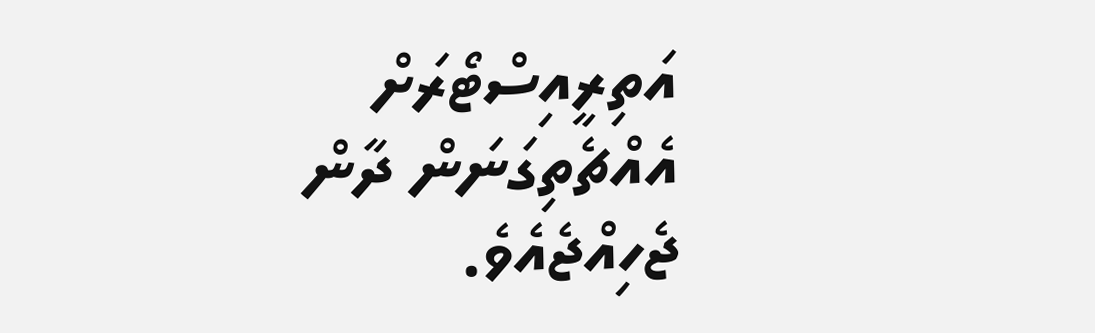އަތިރީއިސްޓޯރަށް އެއްޗެތިގަނަން ދާން ޖެހިއްޖެއެވެ.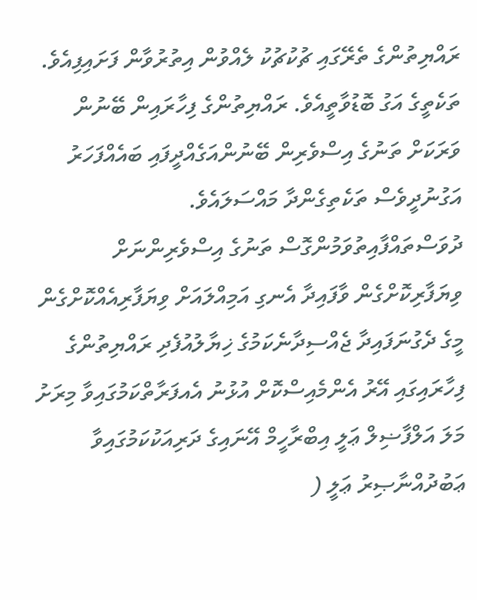ރައްޔިތުންގެ ތެރޭގައި ޗުކުޗުކު ލެއްވުން އިތުރުވާން ފަށައިފިއެވެ. ތަކެތީގެ އަގު ބޮޑުވާތީއެވެ. ރައްޔިތުންގެ ފިހާރައިން ބޭނުން ވަރަކަށް ތަނުގެ އިސްވެރިން ބޭނުންއަގެއްދީފައި ބައެއްފަހަރު އަގުނުދީވެސް ތަކެތިގެންދާ މައްސަލައެވެ.
ދުވަސްތައްފާއިތުވަމުންގޮސް ތަނުގެ އިސްވެރިންނަށް ވިޔަފާރިކޮށްގެން ވާފައިދާ އެނގި އަމިއްލައަށް ވިޔަފާރިއެއްކޮށްގެން މީގެ ދެގުނަފައިދާ ޖެއްސިދާނެކަމުގެ ޚިޔާލުއުފެދި ރައްޔިތުންގެ ފިހާރައިގައި އޭރު އެންމެއިސްކޮށް އުޅުނު އެއފަރާތްކަމުގައިވާ މިރަށު މަލަ އަލްފާޟިލް ޢަލީ އިބްރާހީމް އޭނައިގެ ދަރިއަކުކަމުގައިވާ ޢަބުދުއްނާޞިރު ޢަލީ (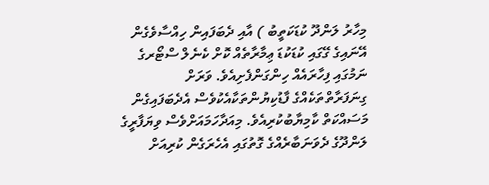މިހާރު ލަންދޫ ކުޑަކަތީބު ) އާއި ދެބަފައިން ހިއްސާވެގެން އޭނައިގެ ގޭގައި ކުޑަކުޑަ ޢިމާރާތެއް ކޮށް ކެނެލް ސްޓޯރގެ ނަމުގައި ފިހާރައެއް ހިންގަންފެށިއެވެ. ވަރަށް ގިނަފަރާތްތަކެއްގެ ފާޑުކިޔުންތަކާއެކުވެސް އެދެބަފައިގެން މަސައްކަތް ކާމިޔާބުކުރިއެވެ. މިއަދާހަމައަށްވެސް ވިޔަފާރީގެ ލަންދޫގެ ދެވަނަބާރެއްގެ ގޮތުގައި އެހެރަގެން ކުރިއަށް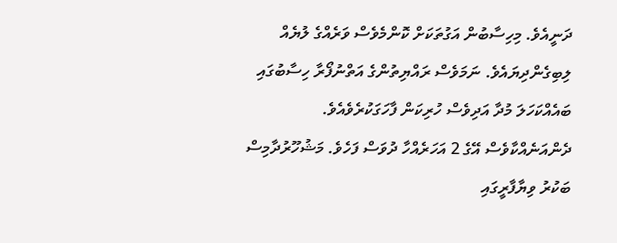ދަނީއެވެ. މިހިސާބުން އަގުތަކަށް ކޮންމެވެސް ވަރެއްގެ ލުޔެއް ލިބިގެންދިޔައެވެ. ނަމަވެސް ރައްޔިތުންގެ އަތްނުފޯރާ ހިސާބުގައި ބައެއްކަހަލަ މުދާ އަދިވެސް ހުރިކަން ފާހަގަކުރެވެއެވެ.
ދެންއަނެއްކާވެސް އޭގެ 2 އަހަރެއްހާ ދުވަސް ފަހެވެ. މަޝުހޫރުދާމިސް ބަކުރު ވިޔާފާރީގައި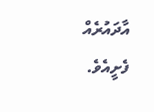އާދައުރެއް ފެށީއެވެ.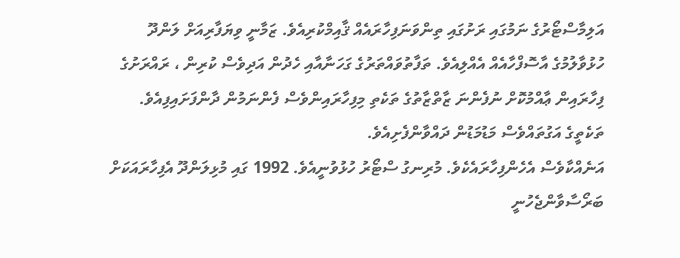އަލިމާސްޓޯރުގެ ނަމުގައި ރަށުގައި ތިންވަނަފިހާރައެއް ޤާއިމްކުރިއެވެ. ޒަމާނީ ވިޔަފާރިއަށް ލަންދޫ ހުޅުވާލުމުގެ އާސޮފްހާއެއް އެއްލިއެވެ. ތަފާތުވައްތަރުގެ ގަހަނާއާއި ހެދުން އަދިވެސް ކުރިން ، ރައްރަށުގެ ފިހާރައިން ޢާއްމުކޮށް ނުފެންނަ ޒާތްޒާތުގެ ތަކެތި މިފިހާރައިންވެސް ފެންނަމުން ދާންފަށައިފިއެވެ. ތަކެތީގެ އަގުތައްވެސް މަޑުމަޑުން ދައްވާންފެށިއެވެ.
އަނެއްކާވެސް އެހެންފިހާރައެކެވެ. މުރިނގު ސްޓޯރު ހުޅުވުނީއެވެ. 1992 ގައި މުޅިލަންދޫ އެފިހާރައަކަށް ބަރޯސާވާންޖެހުނީ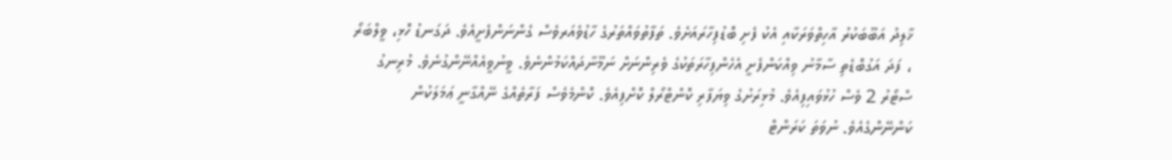ޚާލިދު އަބޫބަކުރު އާހިތްވަރަކާއި އެކު ފެށި ބޮޑުފިހާރައަށެވެ. ތަފާތުވައްތަރުގެ ހާޑުވެއަރވެސް ގެންނަންފެށީއެވެ. ދަގަނޑު ހޮޅި، ވީލްބަރޯ ، ފަދަ އަގުބޮޑެތި ސާމާނު ވިއްކަންފެށީ އެހެންފިހާރަތަކުގެ ވެރިންނަށް ނަމޫނާދައްކަމުންނެވެ. ވީނުވީއެއްނޭންގުނެވެ. މުރިނގު ސްޓޯރު 2 ވެސް ހުޅުވައިފިއެވެ. މުޅިރަށުގެ ވިޔަފާރި ކޮންޓްރޯލް ކޮށްފިއެވެ. ކޮންމެވެސް ފަރާތެއްގެ ނޭއްގާނީ ޢަމަލަކުން ކަންނޭންގެއެވެ. ނުވަތަ ކަރަންޓް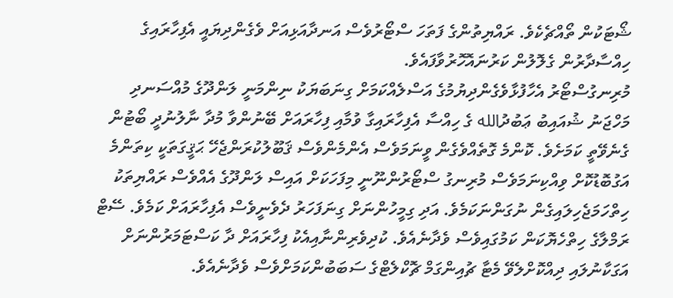ޝޯޓަކުން ތޯއްޗެކެވެ. ރައްޔިތުންގެ ފަތަހަ ސްޓޯރުވެސް އަނދާއަޅިއަށް ވެގެންދިޔައީ އެފިހާރައިގެ ހިއްސާދާރުން ގެލޮލުން ކަރުނައޮހޮރުވާފައެވެ.
މުރިނގުސްޓޯރު އެހާފުޅާވެގެންދިޔުމުގެ އަސްލެއްކަމަށް ގިނަބަޔަކު ނިންމަނީ ލަންދޫގެ މުއްސަނދި މަހްޖަނު ޝުއައިބު ޢަބުދުالله ގެ ހިއްސާ އެފިހާރައިގާ ވުމާއި ފިހާރައަށް ބޭނުންވާ މުދާ ނާލުނުދީ ބޯޓުން ގެނެވޭތީ ކަމަށެވެ. ކޮންމެ ގޮތެއްވެގެން ވީނަމަވެސް އެންމެންވެސް ޤަބޫލުކުރަންޖެހޭ ޙަޤީގަތަކީ ކިތަންމެ އަގުބޮޑުކޮށް ވިއްކިނަމަވެސް މުރިނގު ސްޓޯރުންނޫނީ މިފަހަކަށް އައިސް ލަންދޫގެ އެއްވެސް ރައްޔިތަކު ހިތްހަމަޖެހިލައިގެން ނުގަންނަކަމެވެ. އަދި ގިމީހުންނަށް ގިނަފަހަރު ދެވެނީވެސް އެފިހާރައަށް ކަމެވެ. ސޭޓް ރަމްލާގެ ހިތްހެޔޮކަން ކަމުގައިވެސް ވެދާނެއެވެ. ކުދިވެރިންނާއިއެކު ފިހާރައަށް ދާ ކަސްޓަމަރުންނަށް އަގަކާނުލައި ދިއްކޮށްލެވޭ މެޓާ ޗުއިންގަމް ޗޮކްލެޓްގެ ސަބަބުންކަމަށްވެސް ވެދާނެއެވެ.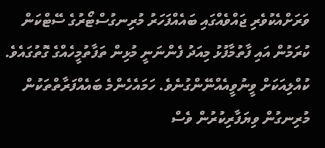ވަރަށްއެކުވެރި ޖައްވެއްގައި ބައެއްފަހަރު މުރިނގުސްޓޯރުގެ ސޭޓްކަން ކުރަމުން އައި ފާތުމާފުޅު މިއަދު ފެންނަނީ މުޅިން ތަފާތުމީހެއްގެ ގޮތުގައެވެ. ކުއްލިއަކަށް ވީނުވީއެއްނޭންގުނެވެ. ހަމައެހެންމެ ބައެއްފަރާތްތަކުން މުރިނގުން ވިޔަފާރިކުރުން ވެސް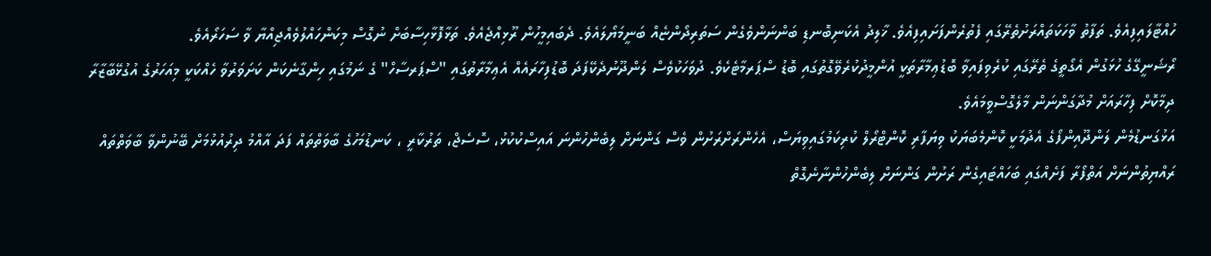ހުއްޓާލައިފިއެވެ. ތަފާތު ވާހަކަތައްރަށުތެރޭގައި ފެތުރެންފަށައިފިއެވެ. ޚާލިދު އެކަނިބޮނޑި ބަންނަންވެގެން ސަތަރިދޯންޏެއް ބަނީމަޔޯލައެވެ. ދެބައިމީހުން ރޫޅިއްޖެއެވެ. ތަޅާފޮޅާހިސާބަށް ނުގޮސް މިކަންހައްލުވެއްޖިއްޔާ ވާ ސަހަރޯއެވެ.
ރޯޝަނީގޭގެ ހުޅަގުން އެގޯތީގެ ތެރޭގައި ކުރެވިފައިވާ ބޮޑުޢިމާރާތަކީ އުންމީދުކުރެވޭގޮތުގައި ބޮޑު ސްޕަރމާޓެކެވެ. ދުވަހަކުވެސް ލަންދޫނުދެކޭފަދަ ބޮޑުފިހާރައެއް އެޢިމާރާތުގައި "ސްޕަރސާހް" ގެ ނަމުގައި ހިންގާނެކަން ކަށަވަރުވާ ހެއްކަކީ މިއަހަރުގެ އުގުޅޭބާޒާރާ ދިމާކޮށް ފިހާރައަށް މުދާގަންނަން މާލެގޮސްވީމައެވެ.
އަޅުގަނޑުމެން ލަންދޫއިންފޯގެ އެދުމަކީ ކޮންމެބަޔަކު ވިޔަފާރި ކޮންޓްރޯލް ކުރިކަމުގައިވިޔަސް، އެހެންރަށްރަށުން ވެސް ގަންނަށް ލިބެންހުންނަ އައިސްކުކުޅު، ސޮސެޖް، ތަރުކާރީ ، ކަނޑުމަހުގެ ބާވަތްތައް ފަދަ އާއްމު ދިރުއުޅުމަށް ބޭނުންވާ ބާވަތްތައް ރައްޔިތުންނަށް އަތްފޯރާ ފަށެއްގައި ބަހައްޓައިގެން ރަށުން ގަންނަށް ލިބެންހުންނާނެގޮތް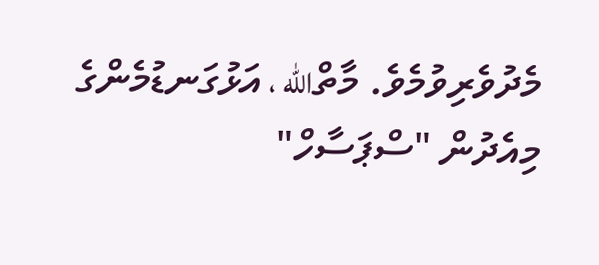މެދުވެރިވުމެވެ. މާތްالله ، އަޅުގަނޑުމެންގެ މިއެދުން "ސްޕަސާހް"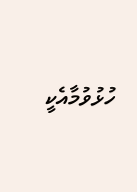ހުޅުވުމާއެކީ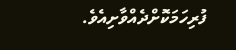ފުރިހަމަކޮށްދެއްވާށިއެވެ.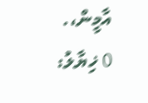އާމީން،.
0 ޚިޔާލު: